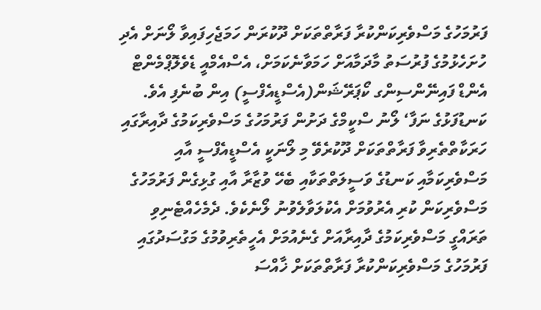ފަރުމަހުގެ މަސްވެރިކަންކުރާ ފަރާތްތަކަށް ދޫކުރަން ހަމަޖެހިފައިވާ ލޯނަށް އެދި ހުށަހެޅުމުގެ ފުރުސަތު މާދަމާއަށް ހަމަވާނެކަމަށް، އެސްއެމްއީ ޑެވެލޮޕްމެންޓް އެންޑް ފައިނޭންސިންގ ކޯޕަރޭޝަން(އެސްޑީއެފްސީ) އިން ބުނެފި އެވެ.
ކަނޑުފަޅުގެ ނަފާ‘ ލޯނު ސްކީމްގެ ދަށުން ފަރުމަހުގެ މަސްވެރިކަމުގެ ދާއިރާގައި ހަރަކާތްތެރިވާ ފަރާތްތަކަށް ދޫކުރެވޭ މި ލޯނަކީ އެސްޑީއެފްސީ އާއި މަސްވެރިކަމާއި ކަނޑުގެ ވަސީލަތްތަކާއި ބެހޭ ވުޒާރާ އާއި ގުޅިގެން ފަރުމަހުގެ މަސްވެރިކަން ކުރި އެރުވުމަށް އެކުލަވާލެވުނު ލޯނެކެވެ. ދެމެހެއްޓެނިވި ތަރައްގީ މަސްވެރިކަމުގެ ދާއިރާއަށް ގެނެއުމަށް އެހީތެރިވުމުގެ މަގުސަދުގައި ފަރުމަހުގެ މަސްވެރިކަންކުރާ ފަރާތްތަކަށް ޚާއްސަ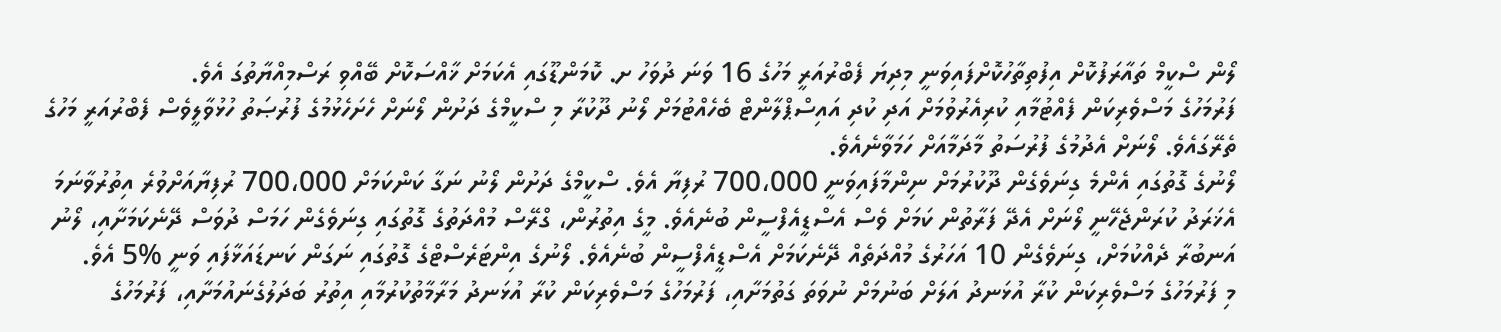ލޯން ސްކީމް ތައާރަފުކޮށް އިފުތިތާހުކޮށްފައިވަނީ މިދިޔަ ފެބްރުއަރީ މަހުގެ 16 ވަނަ ދުވަހު ށ. ކޮމަންޑޫގައި އެކަމަށް ޚާއްސަކޮށް ބޭއްވި ރަސްމިއްޔާތުގަ އެވެ.
ފަރުމަހުގެ މަސްވެރިކަން ފެއްޓުމާއި ކުރިއެރުވުމަށް އަދި ކުދި އައިސްޕްލާންޓް ބެހެއްޓުމަށް ލޯނު ދޫކުރާ މި ސްކީމްގެ ދަށުން ލޯނަށް ހެށަހެޅުމުގެ ފުރުޞަތު ހުޅުވާލީވެސް ފެބްރުއަރީ މަހުގެ ތެރޭގައެވެ. ލޯނަށް އެދުމުގެ ފުރުސަތު މާދަމާއަށް ހަމަވާނެއެވެ.
ލޯނުގެ ގޮތުގައި އެންމެ ގިނަވެގެން ދޫކުރުމަށް ނިންމާފައިވަނީ 700،000 ރުފިޔާ އެވެ. ސްކީމްގެ ދަށުން ލޯނު ނަގާ ކަންކަމަށް 700،000 ރުފިޔާއަށްވުރެ އިތުރުވާނަމަ އެޚަރަދު ކުރަންޖެހޭނީ ލޯނަށް އެދޭ ފަރާތުން ކަމަށް ވެސް އެސްޑީއެފްސީން ބުނެއެވެ. މީގެ އިތުރުން، ގްރޭސް މުއްދަތުގެ ގޮތުގައި ގިނަވެގެން ހަމަސް ދުވަސް ދޭނެކަމަށާއި، ލޯނު އަނބުރާ ދެއްކުމަށް، ގިނަވެގެން 10 އަހަރުގެ މުއްދަތެއް ދޭނެކަމަށް އެސްޑީއެފްސީން ބުނެއެވެ. ލޯނުގެ އިންޓަރެސްޓްގެ ގޮތުގައި ނަގަން ކަނޑައަޅާފައި ވަނީ %5 އެވެ.
މި ފަރުމަހުގެ މަސްވެރިކަން ކުރާ އުޅަނދު އަލަށް ބަނުމަށް ނުވަތަ ގަތުމަށާއި، ފަރުމަހުގެ މަސްވެރިކަން ކުރާ އުޅަނދު މަރާމާތުކުރުމާއި އިތުރު ބަދަލުގެނައުމަށާއި، ފަރުމަހުގެ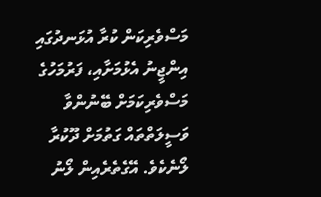މަސްވެރިކަން ކުރާ އުޅަނދުގައި އިންޖީނު އެޅުމަށާއި، ފަރުމަހުގެ މަސްވެރިކަމަށް ބޭނުންވާ ވަސީލަތްތައް ގަތުމަށް ދޫކުރާ ލޯނެކެވެ. އޭގެތެރެއިން ލޯނު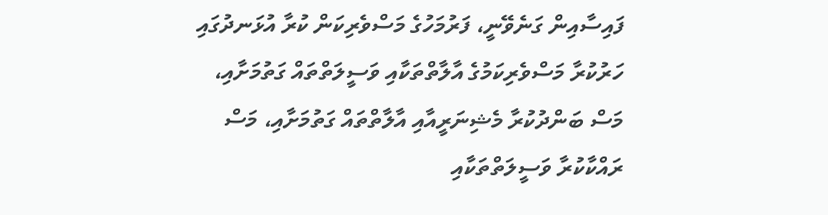ފައިސާއިން ގަނެވޭނީ، ފަރުމަހުގެ މަސްވެރިކަން ކުރާ އުޅަނދުގައި ހަރުކުރާ މަސްވެރިކަމުގެ އާލާތްތަކާއި ވަސީލަތްތައް ގަތުމަށާއި، މަސް ބަންދުކުރާ މެޝިނަރީއާއި އާލާތްތައް ގަތުމަށާއި، މަސް ރައްކާކުރާ ވަސީލަތްތަކާއި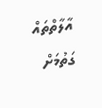އާލާތްތައް ގަތުމަށް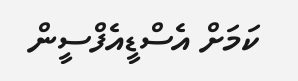ކަމަށް އެސްޑީއެފްސީން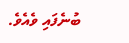ބުނެފައި ވެއެވެ.